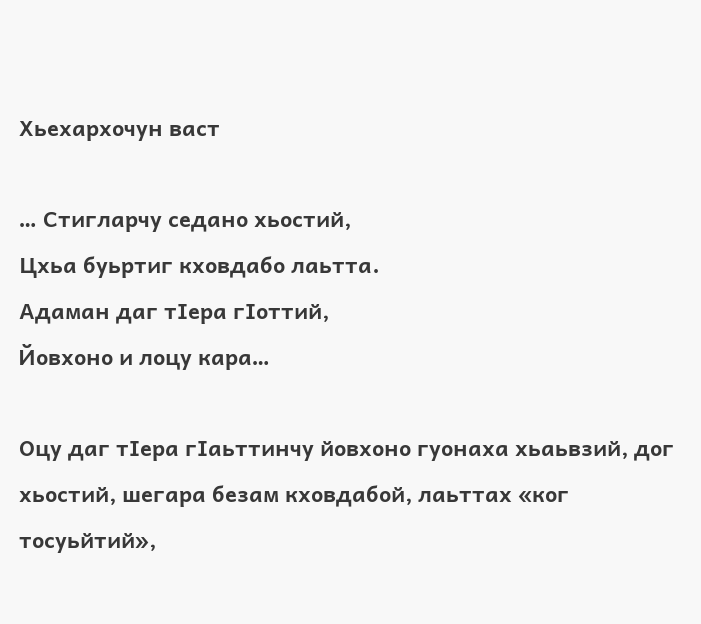Хьехархочун васт

… Стигларчу седано хьостий,
Цхьа буьртиг кховдабо лаьтта.
Адаман даг тIера гIоттий,
Йовхоно и лоцу кара…

Оцу даг тIера гIаьттинчу йовхоно гуонаха хьаьвзий, дог хьостий, шегара безам кховдабой, лаьттах «ког тосуьйтий»,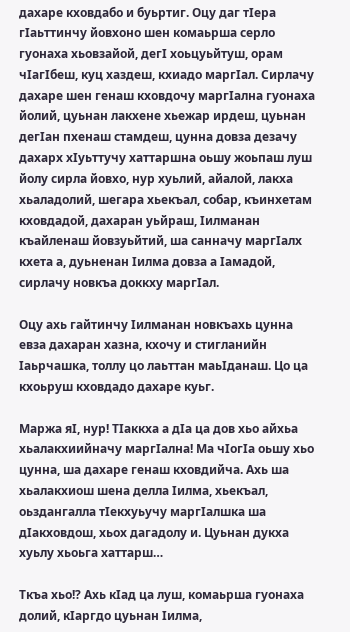дахаре кховдабо и буьртиг. Оцу даг тIера гIаьттинчу йовхоно шен комаьрша серло гуонаха хьовзайой, дегI хоьцуьйтуш, орам чIагIбеш, куц хаздеш, кхиадо маргIал. Сирлачу дахаре шен генаш кховдочу маргIална гуонаха йолий, цуьнан лакхене хьежар ирдеш, цуьнан дегIан пхенаш стамдеш, цунна довза дезачу дахарх хIуьттучу хаттаршна оьшу жоьпаш луш йолу сирла йовхо, нур хуьлий, айалой, лакха хьаладолий, шегара хьекъал, собар, къинхетам кховдадой, дахаран уьйраш, Iилманан къайленаш йовзуьйтий, ша санначу маргIалх кхета а, дуьненан Iилма довза а Iамадой, сирлачу новкъа доккху маргIал.

Оцу ахь гайтинчу Iилманан новкъахь цунна евза дахаран хазна, кхочу и стигланийн Iаьрчашка, толлу цо лаьттан маьIданаш. Цо ца кхоьруш кховдадо дахаре куьг.

Маржа яI, нур! ТIаккха а дIа ца дов хьо айхьа хьалакхиийначу маргIална! Ма чIогIа оьшу хьо цунна, ша дахаре генаш кховдийча. Ахь ша хьалакхиош шена делла Iилма, хьекъал, оьздангалла тIекхуьучу маргIалшка ша дIакховдош, хьох дагадолу и. Цуьнан дукха хуьлу хьоьга хаттарш…

Ткъа хьо!? Ахь кIад ца луш, комаьрша гуонаха долий, кIаргдо цуьнан Iилма,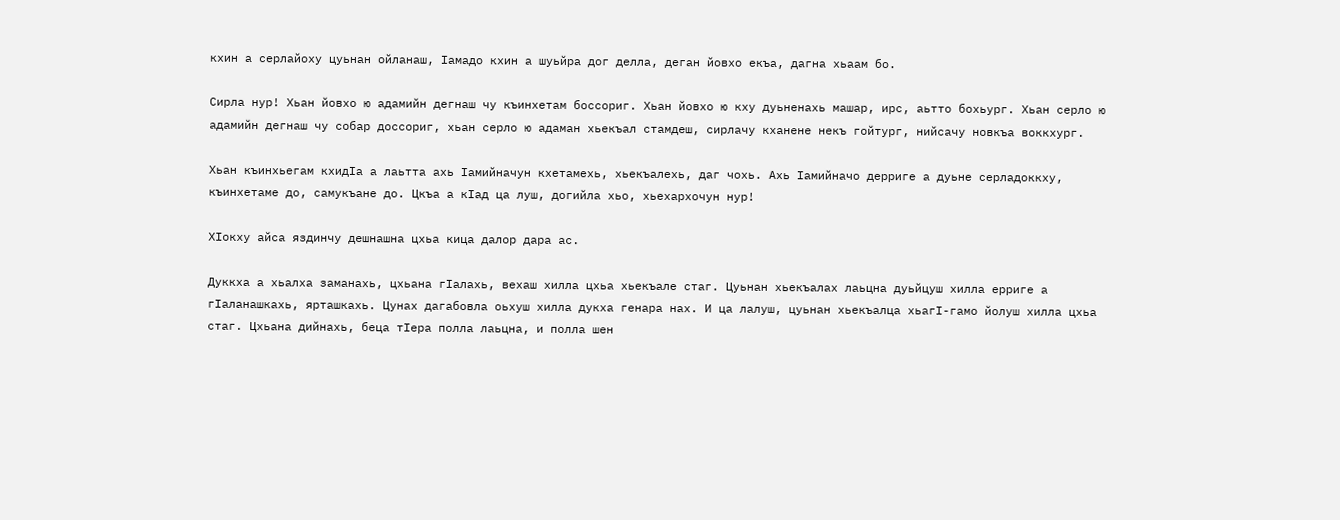кхин а серлайоху цуьнан ойланаш, Iамадо кхин а шуьйра дог делла, деган йовхо екъа, дагна хьаам бо.

Сирла нур! Хьан йовхо ю адамийн дегнаш чу къинхетам боссориг. Хьан йовхо ю кху дуьненахь машар, ирс, аьтто бохьург. Хьан серло ю адамийн дегнаш чу собар доссориг, хьан серло ю адаман хьекъал стамдеш, сирлачу кханене некъ гойтург, нийсачу новкъа воккхург.

Хьан къинхьегам кхидIа а лаьтта ахь Iамийначун кхетамехь, хьекъалехь, даг чохь. Ахь Iамийначо дерриге а дуьне серладоккху, къинхетаме до, самукъане до. Цкъа а кIад ца луш, догийла хьо, хьехархочун нур!

ХIокху айса яздинчу дешнашна цхьа кица далор дара ас.

Дуккха а хьалха заманахь, цхьана гIалахь, вехаш хилла цхьа хьекъале стаг. Цуьнан хьекъалах лаьцна дуьйцуш хилла ерриге а гIаланашкахь, ярташкахь. Цунах дагабовла оьхуш хилла дукха генара нах. И ца лалуш, цуьнан хьекъалца хьагI-гамо йолуш хилла цхьа стаг. Цхьана дийнахь, беца тIера полла лаьцна, и полла шен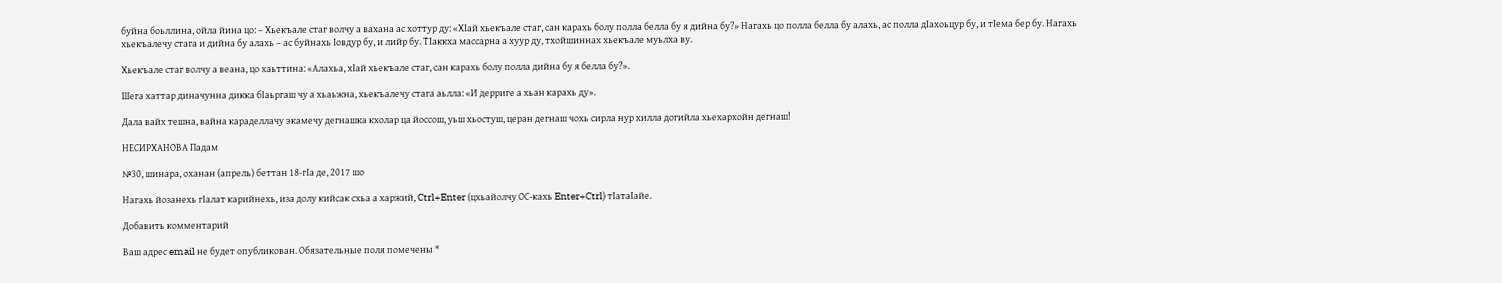буйна боьллина, ойла йина цо: – Хьекъале стаг волчу а вахана ас хоттур ду: «ХIай хьекъале стаг, сан карахь болу полла белла бу я дийна бу?» Нагахь цо полла белла бу алахь, ас полла дIахоьцур бу, и тIема бер бу. Нагахь хьекъалечу стага и дийна бу алахь – ас буйнахь Iовдур бу, и лийр бу. ТIаккха массарна а хуур ду, тхойшиннах хьекъале муьлха ву.

Хьекъале стаг волчу а веана, цо хаьттина: «Алахьа, хIай хьекъале стаг, сан карахь болу полла дийна бу я белла бу?».

Шега хаттар диначунна дикка бIаьргаш чу а хьаьжна, хьекъалечу стага аьлла: «И дерриге а хьан карахь ду».

Дала вайх тешна, вайна караделлачу экамечу дегнашка кхолар ца йоссош, уьш хьостуш, церан дегнаш чохь сирла нур хилла догийла хьехархойн дегнаш!

НЕСИРХАНОВА Падам

№30, шинара, оханан (апрель) беттан 18-гIа де, 2017 шо

Нагахь йозанехь гIалат карийнехь, иза долу кийсак схьа а харжий, Ctrl+Enter (цхьайолчу ОС-кахь Enter+Ctrl) тIатаIайе.

Добавить комментарий

Ваш адрес email не будет опубликован. Обязательные поля помечены *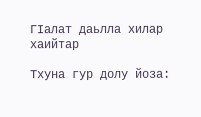ГIалат даьлла хилар хаийтар

Тхуна гур долу йоза: